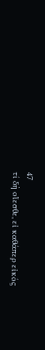47
τί δὴ οἴεσθε, εἰ καθάπερ εἰκός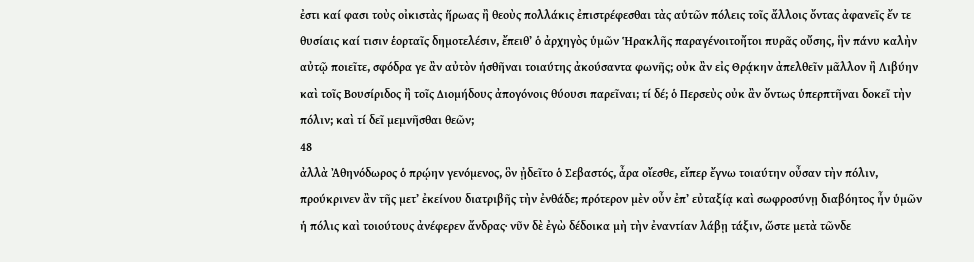ἐστι καί φασι τοὺς οἰκιστὰς ἥρωας ἢ θεοὺς πολλάκις ἐπιστρέφεσθαι τὰς αὑτῶν πόλεις τοῖς ἄλλοις ὄντας ἀφανεῖς ἔν τε θυσίαις καί τισιν ἑορταῖς δημοτελέσιν, ἔπειθʼ ὁ ἀρχηγὸς ὑμῶν Ἡρακλῆς παραγένοιτοἤτοι πυρᾶς οὔσης, ἣν πάνυ καλὴν αὐτῷ ποιεῖτε, σφόδρα γε ἂν αὐτὸν ἡσθῆναι τοιαύτης ἀκούσαντα φωνῆς; οὐκ ἂν εἰς Θρᾴκην ἀπελθεῖν μᾶλλον ἢ Λιβύην καὶ τοῖς Βουσίριδος ἢ τοῖς Διομήδους ἀπογόνοις θύουσι παρεῖναι; τί δέ; ὁ Περσεὺς οὐκ ἂν ὄντως ὑπερπτῆναι δοκεῖ τὴν πόλιν; καὶ τί δεῖ μεμνῆσθαι θεῶν;
48
ἀλλὰ Ἀθηνόδωρος ὁ πρῴην γενόμενος, ὃν ᾐδεῖτο ὁ Σεβαστός, ἆρα οἴεσθε, εἴπερ ἔγνω τοιαύτην οὖσαν τὴν πόλιν, προύκρινεν ἂν τῆς μετʼ ἐκείνου διατριβῆς τὴν ἐνθάδε; πρότερον μὲν οὖν ἐπʼ εὐταξίᾳ καὶ σωφροσύνῃ διαβόητος ἦν ὑμῶν ἡ πόλις καὶ τοιούτους ἀνέφερεν ἄνδρας· νῦν δὲ ἐγὼ δέδοικα μὴ τὴν ἐναντίαν λάβῃ τάξιν, ὥστε μετὰ τῶνδε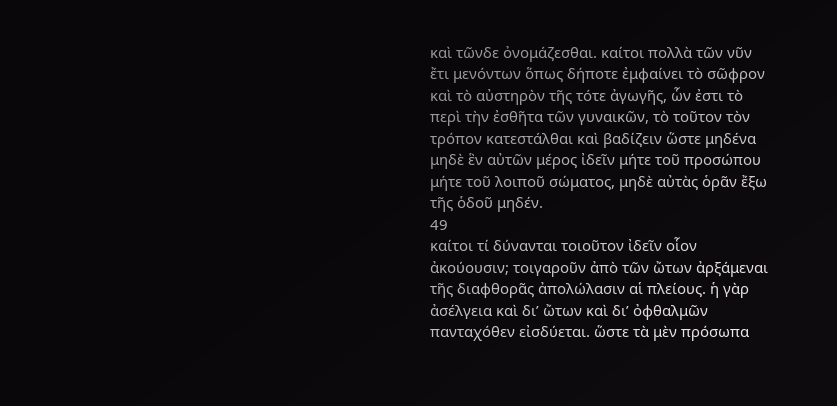καὶ τῶνδε ὀνομάζεσθαι. καίτοι πολλὰ τῶν νῦν ἔτι μενόντων ὅπως δήποτε ἐμφαίνει τὸ σῶφρον καὶ τὸ αὐστηρὸν τῆς τότε ἀγωγῆς, ὧν ἐστι τὸ περὶ τὴν ἐσθῆτα τῶν γυναικῶν, τὸ τοῦτον τὸν τρόπον κατεστάλθαι καὶ βαδίζειν ὥστε μηδένα μηδὲ ἓν αὐτῶν μέρος ἰδεῖν μήτε τοῦ προσώπου μήτε τοῦ λοιποῦ σώματος, μηδὲ αὐτὰς ὁρᾶν ἔξω τῆς ὁδοῦ μηδέν.
49
καίτοι τί δύνανται τοιοῦτον ἰδεῖν οἷον ἀκούουσιν; τοιγαροῦν ἀπὸ τῶν ὤτων ἀρξάμεναι τῆς διαφθορᾶς ἀπολώλασιν αἱ πλείους. ἡ γὰρ ἀσέλγεια καὶ διʼ ὤτων καὶ διʼ ὀφθαλμῶν πανταχόθεν εἰσδύεται. ὥστε τὰ μὲν πρόσωπα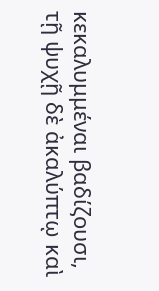κεκαλυμμέναι βαδίζουσι, τῇ ψυχῇ δὲ ἀκαλύπτῳ καὶ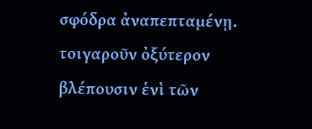σφόδρα ἀναπεπταμένῃ. τοιγαροῦν ὀξύτερον βλέπουσιν ἑνὶ τῶν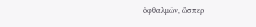ὀφθαλμῶν, ὥσπερ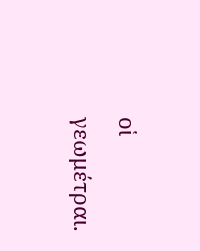οἱ γεωμέτραι.